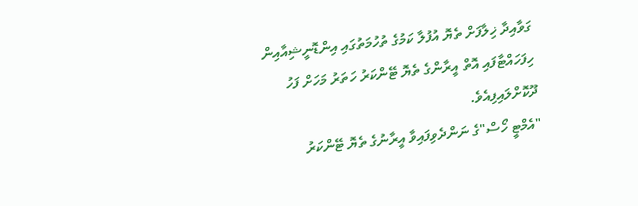ގަވާއިދާ ޚިލާފަށް ތެޔޮ އުފުލާ ކަމުގެ ތުހުމަތުގައި އިންޑޮނީޝިއާއިން ހިފަހައްޓާފައި އޮތް އީރާންގެ ތެޔޮ ޓޭންކަރު ހަތަރު މަހަށް ފަހު ދޫކޮށްލައިފިއެވެ.
"އެމްޓީ ހޯސް"ގެ ނަންދެވިފައިވާ އީރާނުގެ ތެޔޮ ޓޭންކަރު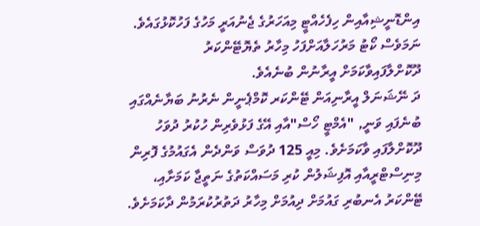އިންޑޮނީޝިއާއިން ހިފެހެއްޓީ މިއަހަރުގެ ޖެނުއަރީ މަހުގެ ފަހުކޮޅުގައެވެ. ނަމަވެސް ކޯޓު މަރުހަލާއަށްފަހު މިހާރު ތެޔޮޓޭންކަރު ދޫކޮށްލާފައިވާކަމަށް އީރާނުން ބުނެއެވެ.
ދަ ނޭޝަނަލް އީރާނިއަން ޓޭންކަރ ކޮމްޕެނީން ނެރުނު ބަޔާނެއްގައި ބުނެފައި ވަނީ, "އެމްޓީ ހޯސް"އާއި އޭގެ ފަޅުވެރިން ހުކުރު ދުވަހު ދޫކޮށްލާފައި ވާކަމަށެވެ. މިއީ 125 ދުވަސް ވަންދެން އެގައުމުގެ ފޮރިން މިނިސްޓްރީއާއި އޮފިޝަލުން ކުރި މަސައްކަތުގެ ނަތީޖާ ކަމަށާއި، ޓޭންކަރު އެނބުރި ގައުމަށް ދިއުމަށް މިހާރު ދަތުރުކުރަމުން ދާކަމަށެވެ.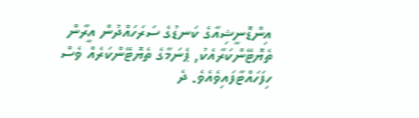އިންޑޮނީޝިއާގެ ކަނޑުގެ ސަރަހައްދުން އީރާން ތެޔޮޓޭންކަރާއެކު, ޕެނަމާގެ ތެޔޮޓޭންކަރެއް ވެސް ހިފަހައްޓާފައިވެއެވެ. ދެ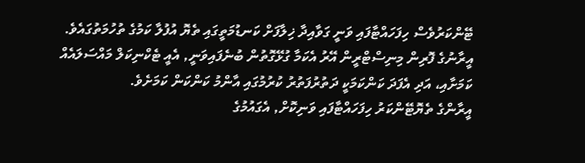ޓޭންކަރުވެސް ހިފަހައްޓާފައި ވަނީ ގަވާއިދާ ޚިލާފަށް ކަނޑުމަތީގައި ތެޔޮ އުފުލާ ކަމުގެ ތުހުމަތުގައެވެ.
އީރާނުގެ ފޮރިން މިނިސްޓްރީން އޭރު އެކަމާ ގުޅޭގޮތުން ބުނެފައިވަނީ, އެއީ ޓެކްނިކަލް މައްސަލައެއް ކަމަށާއި، އަދި އެފަދަ ކަންކަމަކީ ދަތުރުފަތުރު ކުރުމުގައި އާންމު ކަންކަން ކަމަށެވެ.
އީރާންގެ ތެޔޮޓޭންކަރު ހިފަހައްޓާފައި ވަނިކޮށް, އެގައުމުގެ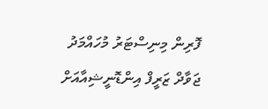ފޮރިން މިނިސްޓަރު މުހައްމަދު ޖަވާދް ޒަރީފް އިންޑޮނީޝިއާއަށް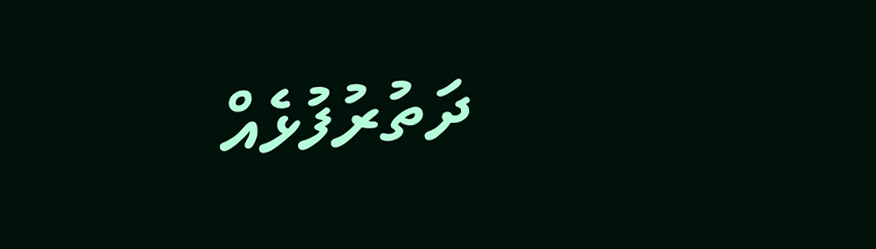ދަތުރުފުޅެއް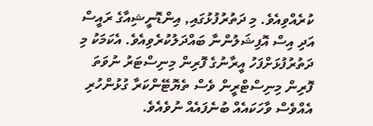ކުރެއްވިއެވެ. މި ދަތުރުފުޅުގައި, އިންޑޮނީޝިއާގެ ރައީސް އަދި އިސް އޮފިޝަލުންނާ ބައްދަލުކުރެވިއެވެ. އެކަމަކު މި ދަތުރުފުޅަށްފަހު އީރާނުގެ ފޮރިން މިނިސްޓަރު ނުވަތަ ފޮރިން މިނިސްޓްރީން ވެސް ތެޔޮޓޭންކަރާ ގުޅުންހުރި އެއްވެސް ވާހަކައެއް ބުނެފައެއް ނުވެއެވެ.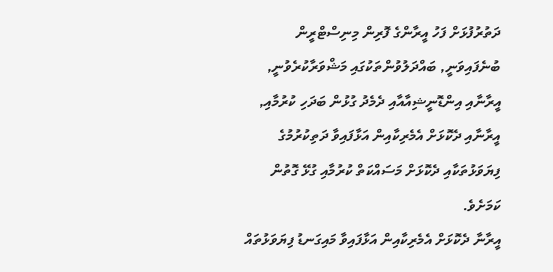ދަތުރުފުޅަށް ފަހު އީރާންގެ ފޮރިން މިނިސްޓްރީން ބުނެފައިވަނީ, ބައްދަލުވުންތަކުގައި މަޝްވަރާކުރެވުނީ, އީރާނާއި އިންޑޮނީޝިއާއާއި ދެމެދު ގުޅުން ބަދަހި ކުރުމާއި, އީރާނާއި ދެކޮޅަށް އެމެރިކާއިން އަޅާފައިވާ ދަތިކުރުމުގެ ފިޔަވަޅުތަކާއި ދެކޮޅަށް މަސައްކަތް ކުރުމާއި ގުޅޭ ގޮތުން ކަމަށެވެ.
އީރާނާ ދެކޮޅަށް އެމެރިކާއިން އަޅާފައިވާ މައިގަނޑު ފިޔަވަޅުތައް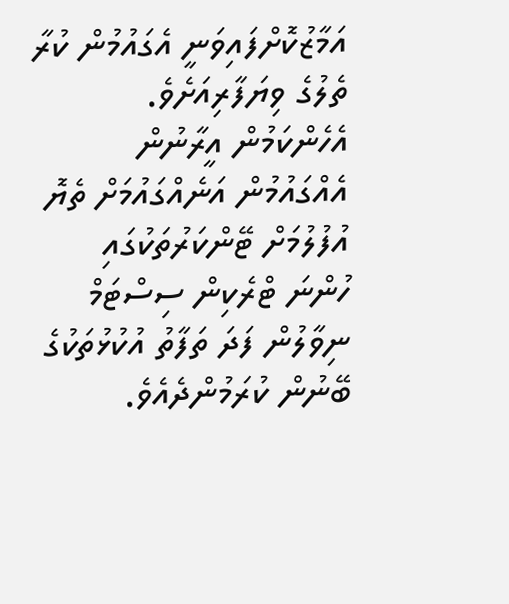އަމާޒުކޮށްފައިވަނީ އެގައުމުން ކުރާ ތެލުގެ ވިޔަފާރިއަށެވެ. އެހެންކަމުން އީރާނުން އެއްގައުމުން އަނެއްގައުމަށް ތެޔޮ އުފުލުމަށް ޓޭންކަރުތަކުގައި ހުންނަ ޓްރެކިން ސިސްޓަމް ނިވާލުން ފަދަ ތަފާތު އުކުޅުތަކުގެ ބޭނުން ކުރަމުންދެއެވެ.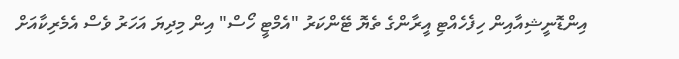އިންޑޮނީޝިއާއިން ހިފެހެއްޓި އީރާންގެ ތެޔޮ ޓޭންކަރު "އެމްޓީ ހޯސް" އިން މިދިޔަ އަހަރު ވެސް އެމެރިކާއަށް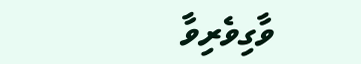ވާގިވެރިވާ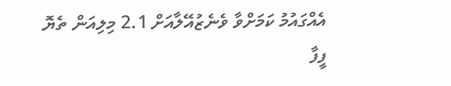އެއްގައުމު ކަމަށްވާ ވެނެޒުއޭލާއަށް 2.1 މިލިއަން ތެޔޮ ފީފާ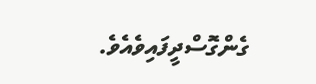ގެންގޮސްދީފައިވެއެވެ.